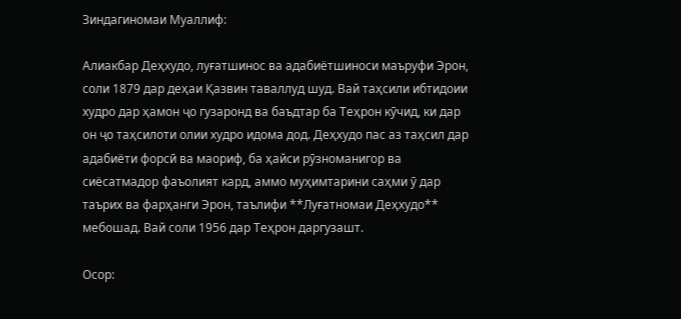Зиндагиномаи Муаллиф:

Алиакбар Деҳхудо, луғатшинос ва адабиётшиноси маъруфи Эрон, соли 1879 дар деҳаи Қазвин таваллуд шуд. Вай таҳсили ибтидоии худро дар ҳамон ҷо гузаронд ва баъдтар ба Теҳрон кӯчид, ки дар он ҷо таҳсилоти олии худро идома дод. Деҳхудо пас аз таҳсил дар адабиёти форсӣ ва маориф, ба ҳайси рӯзноманигор ва сиёсатмадор фаъолият кард, аммо муҳимтарини саҳми ӯ дар таърих ва фарҳанги Эрон, таълифи **Луғатномаи Деҳхудо** мебошад. Вай соли 1956 дар Теҳрон даргузашт.

Осор: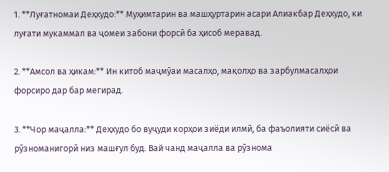1. **Луғатномаи Деҳхудо:** Муҳимтарин ва машҳуртарин асари Алиакбар Деҳхудо, ки луғати мукаммал ва ҷомеи забони форсӣ ба ҳисоб меравад.

2. **Амсол ва ҳикам:** Ин китоб маҷмӯаи масалҳо, мақолҳо ва зарбулмасалҳои форсиро дар бар мегирад.

3. **Чор маҷалла:** Деҳхудо бо вуҷуди корҳои зиёди илмӣ, ба фаъолияти сиёсӣ ва рӯзноманигорӣ низ машғул буд. Вай чанд маҷалла ва рӯзнома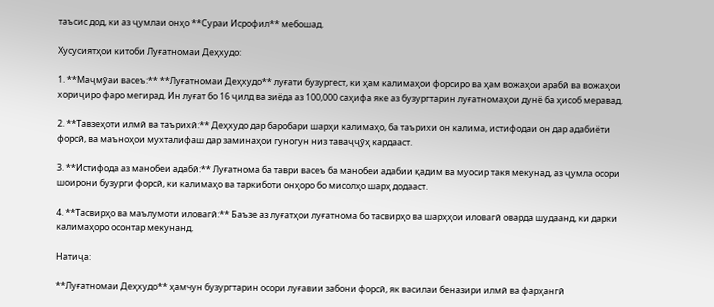таъсис дод, ки аз ҷумлаи онҳо **Сураи Исрофил** мебошад.

Хусусиятҳои китоби Луғатномаи Деҳхудо:

1. **Маҷмӯаи васеъ:** **Луғатномаи Деҳхудо** луғати бузургест, ки ҳам калимаҳои форсиро ва ҳам вожаҳои арабӣ ва вожаҳои хориҷиро фаро мегирад. Ин луғат бо 16 ҷилд ва зиёда аз 100,000 саҳифа яке аз бузургтарин луғатномаҳои дунё ба ҳисоб меравад.

2. **Тавзеҳоти илмӣ ва таърихӣ:** Деҳхудо дар баробари шарҳи калимаҳо, ба таърихи он калима, истифодаи он дар адабиёти форсӣ, ва маъноҳои мухталифаш дар заминаҳои гуногун низ таваҷҷӯҳ кардааст.

3. **Истифода аз манобеи адабӣ:** Луғатнома ба таври васеъ ба манобеи адабии қадим ва муосир такя мекунад, аз ҷумла осори шоирони бузурги форсӣ, ки калимаҳо ва таркиботи онҳоро бо мисолҳо шарҳ додааст.

4. **Тасвирҳо ва маълумоти иловагӣ:** Баъзе аз луғатҳои луғатнома бо тасвирҳо ва шарҳҳои иловагӣ оварда шудаанд, ки дарки калимаҳоро осонтар мекунанд.

Натиҷа:

**Луғатномаи Деҳхудо** ҳамчун бузургтарин осори луғавии забони форсӣ, як василаи беназири илмӣ ва фарҳангӣ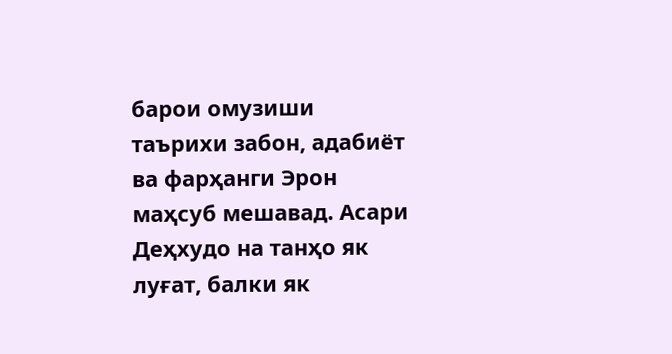барои омузиши таърихи забон, адабиёт ва фарҳанги Эрон маҳсуб мешавад. Асари Деҳхудо на танҳо як луғат, балки як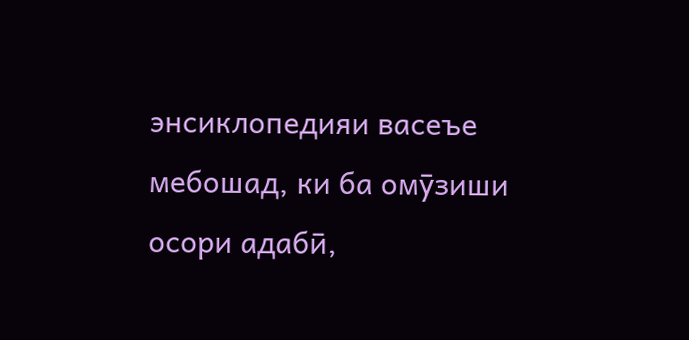энсиклопедияи васеъе мебошад, ки ба омӯзиши осори адабӣ,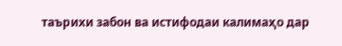таърихи забон ва истифодаи калимаҳо дар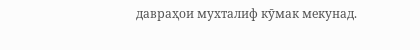давраҳои мухталиф кӯмак мекунад.